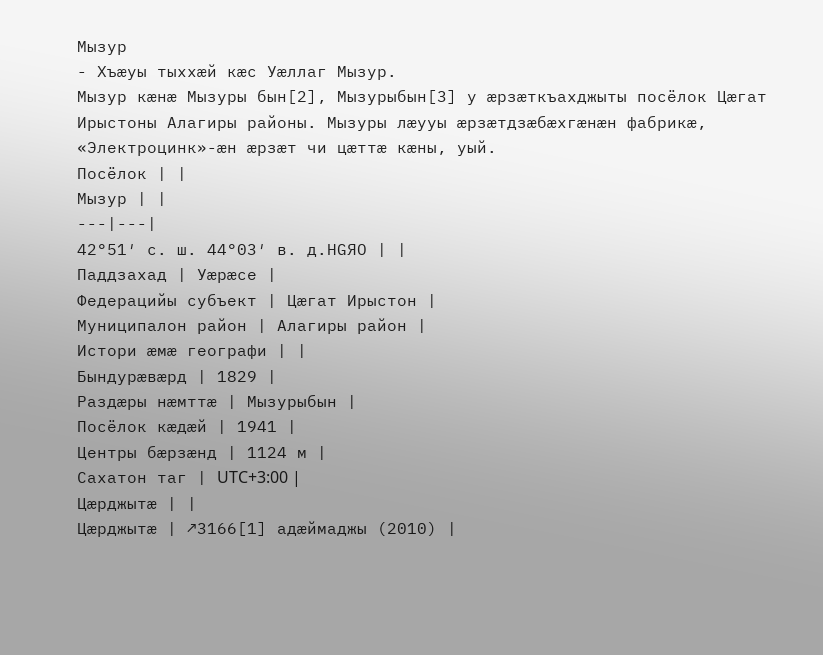Мызур
- Хъæуы тыххæй кæс Уæллаг Мызур.
Мызур кæнæ Мызуры бын[2], Мызурыбын[3] у æрзæткъахджыты посёлок Цæгат Ирыстоны Алагиры районы. Мызуры лæууы æрзæтдзæбæхгæнæн фабрикæ, «Электроцинк»-æн æрзæт чи цæттæ кæны, уый.
Посёлок | |
Мызур | |
---|---|
42°51′ с. ш. 44°03′ в. д.HGЯO | |
Паддзахад | Уæрæсе |
Федерацийы субъект | Цæгат Ирыстон |
Муниципалон район | Алагиры район |
Истори æмæ географи | |
Бындурæвæрд | 1829 |
Раздæры нæмттæ | Мызурыбын |
Посёлок кæдæй | 1941 |
Центры бæрзæнд | 1124 м |
Сахатон таг | UTC+3:00 |
Цæрджытæ | |
Цæрджытæ | ↗3166[1] адæймаджы (2010) |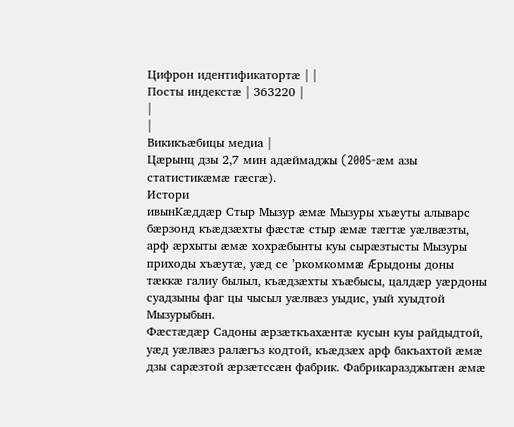Цифрон идентификатортæ | |
Посты индекстæ | 363220 |
|
|
Викикъæбицы медиа |
Цæрынц дзы 2,7 мин адæймаджы (2005-æм азы статистикæмæ гæсгæ).
Истори
ивынКæддæр Стыр Мызур æмæ Мызуры хъæуты алыварс бæрзонд къæдзæхты фæстæ стыр æмæ тæгтæ уæлвæзты, арф æрхыты æмæ хохрæбынты куы сырæзтысты Мызуры приходы хъæутæ, уæд се ’ркомкоммæ Æрыдоны доны тæккæ галиу былыл, къæдзæхты хъæбысы, цалдæр уæрдоны суадзыны фаг цы чысыл уæлвæз уыдис, уый хуыдтой Мызурыбын.
Фæстæдæр Садоны æрзæткъахæнтæ кусын куы райдыдтой, уæд уæлвæз ралæгъз кодтой, къæдзæх арф бакъахтой æмæ дзы сарæзтой æрзæтссæн фабрик. Фабрикаразджытæн æмæ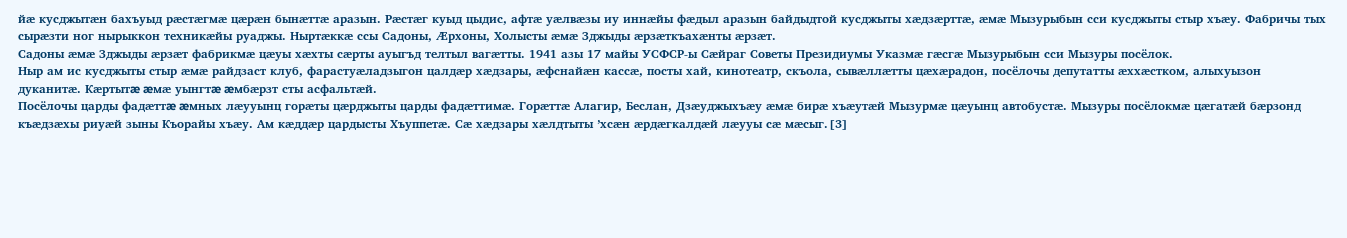йæ кусджытæн бахъуыд рæстæгмæ цæрæн бынæттæ аразын. Рæстæг куыд цыдис, афтæ уæлвæзы иу иннæйы фæдыл аразын байдыдтой кусджыты хæдзæрттæ, æмæ Мызурыбын сси кусджыты стыр хъæу. Фабричы тых сырæзти ног нырыккон техникæйы руаджы. Ныртæккæ ссы Садоны, Æрхоны, Холысты æмæ Зджыды æрзæткъахæнты æрзæт.
Садоны æмæ Зджыды æрзæт фабрикмæ цæуы хæхты сæрты ауыгъд телтыл вагæтты. 1941 азы 17 майы УСФСР-ы Сæйраг Советы Президиумы Указмæ гæсгæ Мызурыбын сси Мызуры посёлок.
Ныр ам ис кусджыты стыр æмæ райдзаст клуб, фарастуæладзыгон цалдæр хæдзары, æфснайæн кассæ, посты хай, кинотеатр, скъола, сывæллæтты цæхæрадон, посёлочы депутатты æххæстком, алыхуызон дуканитæ. Кæртытæ æмæ уынгтæ æмбæрзт сты асфальтæй.
Посёлочы царды фадæттæ æмных лæууынц горæты цæрджыты царды фадæттимæ. Горæттæ Алагир, Беслан, Дзæуджыхъæу æмæ бирæ хъæутæй Мызурмæ цæуынц автобустæ. Мызуры посёлокмæ цæгатæй бæрзонд къæдзæхы риуæй зыны Къорайы хъæу. Ам кæддæр цардысты Хъуппетæ. Сæ хæдзары хæлдтыты ’хсæн æрдæгкалдæй лæууы сæ мæсыг.[3]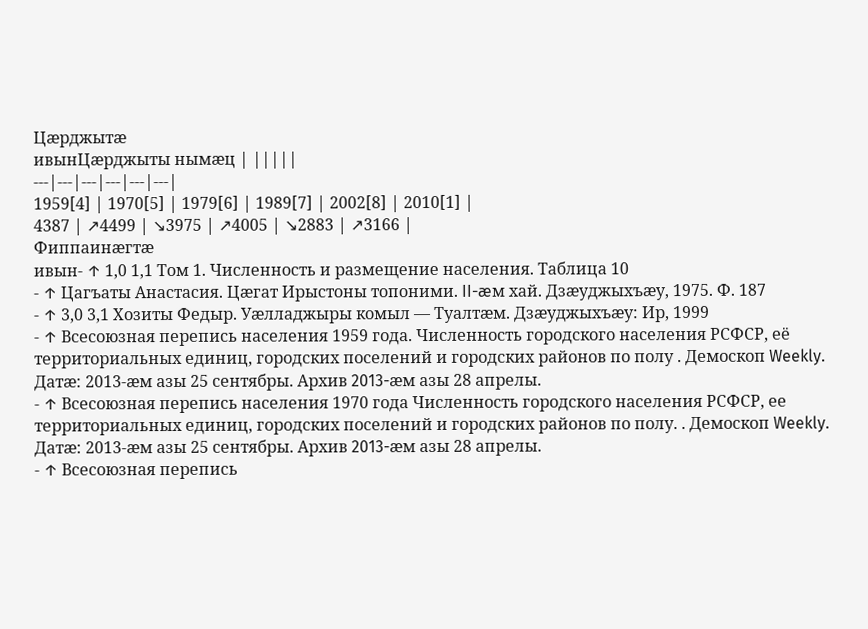Цæрджытæ
ивынЦæрджыты нымæц | |||||
---|---|---|---|---|---|
1959[4] | 1970[5] | 1979[6] | 1989[7] | 2002[8] | 2010[1] |
4387 | ↗4499 | ↘3975 | ↗4005 | ↘2883 | ↗3166 |
Фиппаинæгтæ
ивын- ↑ 1,0 1,1 Том 1. Численность и размещение населения. Таблица 10
- ↑ Цагъаты Анастасия. Цæгат Ирыстоны топоними. II-æм хай. Дзæуджыхъæу, 1975. Ф. 187
- ↑ 3,0 3,1 Хозиты Федыр. Уæлладжыры комыл — Туалтæм. Дзæуджыхъæу: Ир, 1999
- ↑ Всесоюзная перепись населения 1959 года. Численность городского населения РСФСР, её территориальных единиц, городских поселений и городских районов по полу . Демоскоп Weekly. Датæ: 2013-æм азы 25 сентябры. Архив 2013-æм азы 28 апрелы.
- ↑ Всесоюзная перепись населения 1970 года Численность городского населения РСФСР, ее территориальных единиц, городских поселений и городских районов по полу. . Демоскоп Weekly. Датæ: 2013-æм азы 25 сентябры. Архив 2013-æм азы 28 апрелы.
- ↑ Всесоюзная перепись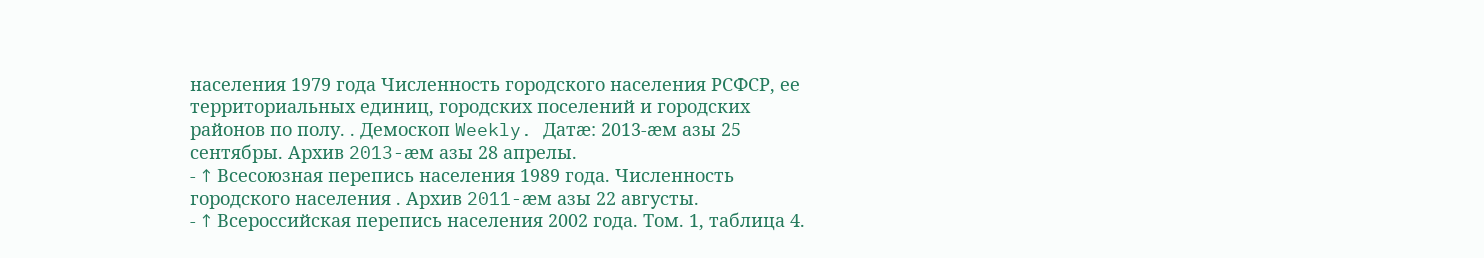населения 1979 года Численность городского населения РСФСР, ее территориальных единиц, городских поселений и городских районов по полу. . Демоскоп Weekly. Датæ: 2013-æм азы 25 сентябры. Архив 2013-æм азы 28 апрелы.
- ↑ Всесоюзная перепись населения 1989 года. Численность городского населения . Архив 2011-æм азы 22 августы.
- ↑ Всероссийская перепись населения 2002 года. Том. 1, таблица 4.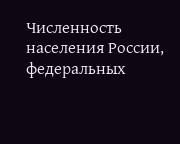Численность населения России, федеральных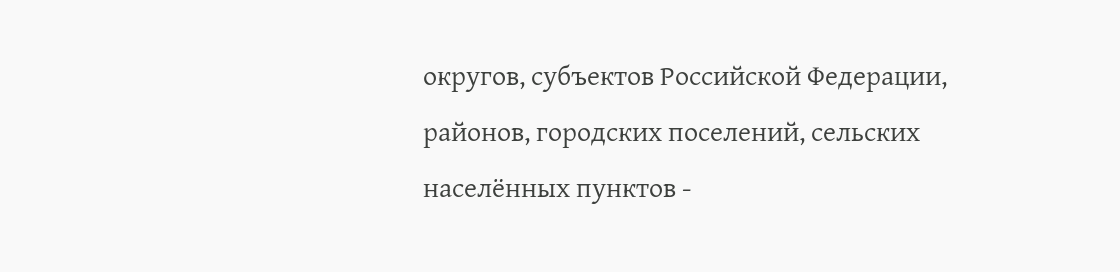округов, субъектов Российской Федерации, районов, городских поселений, сельских населённых пунктов -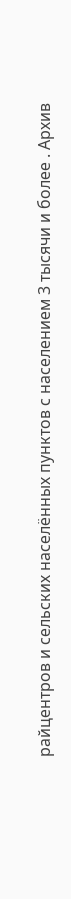райцентров и сельских населённых пунктов с населением 3 тысячи и более . Архив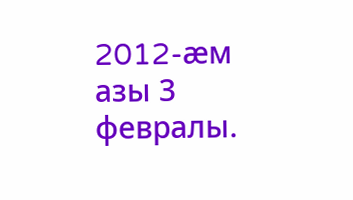2012-æм азы 3 февралы.